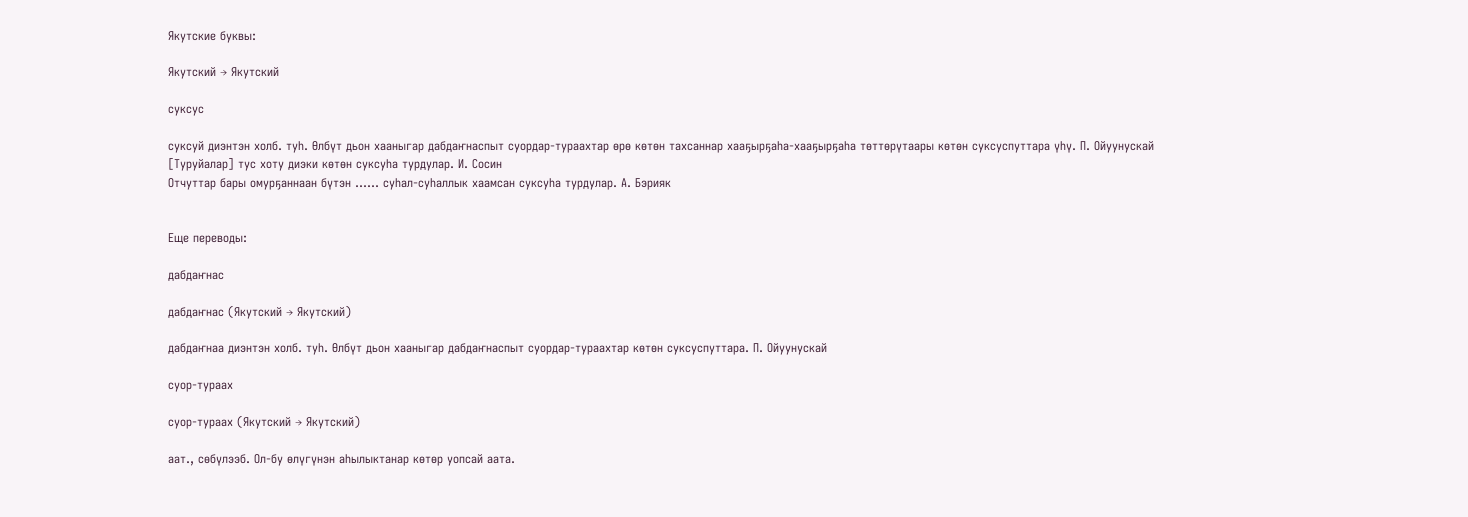Якутские буквы:

Якутский → Якутский

суксус

суксуй диэнтэн холб. туһ. Өлбүт дьон хааныгар дабдаҥнаспыт суордар-тураахтар өрө көтөн тахсаннар хааҕырҕаһа-хааҕырҕаһа төттөрүтаары көтөн суксуспуттара үһү. П. Ойуунускай
[Туруйалар] тус хоту диэки көтөн суксуһа турдулар. И. Сосин
Отчуттар бары омурҕаннаан бүтэн …… суһал-суһаллык хаамсан суксуһа турдулар. А. Бэрияк


Еще переводы:

дабдаҥнас

дабдаҥнас (Якутский → Якутский)

дабдаҥнаа диэнтэн холб. туһ. Өлбүт дьон хааныгар дабдаҥнаспыт суордар-тураахтар көтөн суксуспуттара. П. Ойуунускай

суор-тураах

суор-тураах (Якутский → Якутский)

аат., сөбүлээб. Ол-бу өлүгүнэн аһылыктанар көтөр уопсай аата.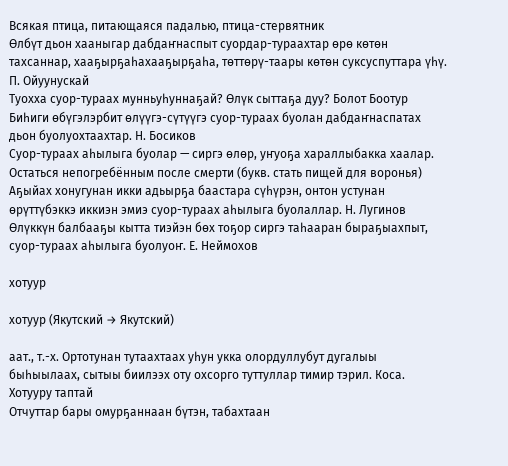Всякая птица, питающаяся падалью, птица-стервятник
Өлбүт дьон хааныгар дабдаҥнаспыт суордар-тураахтар өрө көтөн тахсаннар, хааҕырҕаһахааҕырҕаһа, төттөрү-таары көтөн суксуспуттара үһү. П. Ойуунускай
Туохха суор-тураах мунньуһуннаҕай? Өлүк сыттаҕа дуу? Болот Боотур
Биһиги өбүгэлэрбит өлүүгэ-сүтүүгэ суор-тураах буолан дабдаҥнаспатах дьон буолуохтаахтар. Н. Босиков
Суор-тураах аһылыга буолар — сиргэ өлөр, уҥуоҕа хараллыбакка хаалар. Остаться непогребённым после смерти (букв. стать пищей для воронья)
Аҕыйах хонугунан икки адьырҕа баастара сүһүрэн, онтон устунан өрүттүбэккэ иккиэн эмиэ суор-тураах аһылыга буолаллар. Н. Лугинов
Өлүккүн балбааҕы кытта тиэйэн бөх тоҕор сиргэ таһааран быраҕыахпыт, суор-тураах аһылыга буолуоҥ. Е. Неймохов

хотуур

хотуур (Якутский → Якутский)

аат., т.-х. Ортотунан тутаахтаах уһун укка олордуллубут дугалыы быһыылаах, сытыы биилээх оту охсорго туттуллар тимир тэрил. Коса. Хотууру таптай
Отчуттар бары омурҕаннаан бүтэн, табахтаан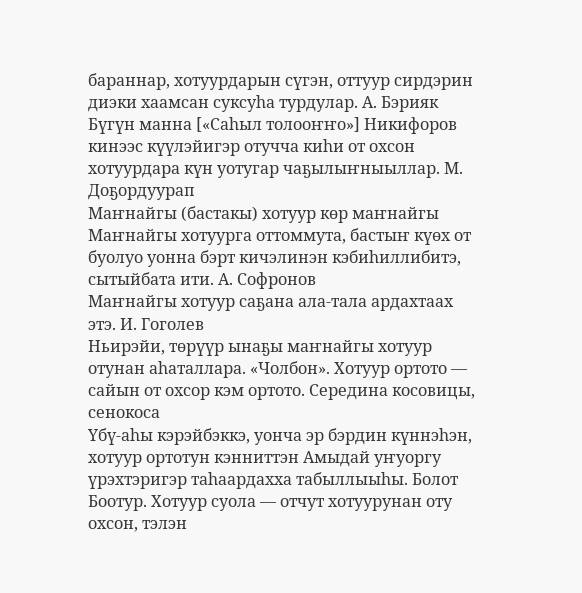бараннар, хотуурдарын сүгэн, оттуур сирдэрин диэки хаамсан суксуһа турдулар. А. Бэрияк
Бүгүн манна [«Саһыл толооҥҥо»] Никифоров кинээс күүлэйигэр отучча киһи от охсон хотуурдара күн уотугар чаҕылыҥныыллар. М. Доҕордуурап
Маҥнайгы (бастакы) хотуур көр маҥнайгы
Маҥнайгы хотуурга оттоммута, бастыҥ күөх от буолуо уонна бэрт кичэлинэн кэбиһиллибитэ, сытыйбата ити. А. Софронов
Маҥнайгы хотуур саҕана ала-тала ардахтаах этэ. И. Гоголев
Ньирэйи, төрүүр ынаҕы маҥнайгы хотуур отунан аһаталлара. «Чолбон». Хотуур ортото — сайын от охсор кэм ортото. Середина косовицы, сенокоса
Үбү-аһы кэрэйбэккэ, уонча эр бэрдин күннэһэн, хотуур ортотун кэнниттэн Амыдай уҥуоргу үрэхтэригэр таһаардахха табыллыыһы. Болот Боотур. Хотуур суола — отчут хотуурунан оту охсон, тэлэн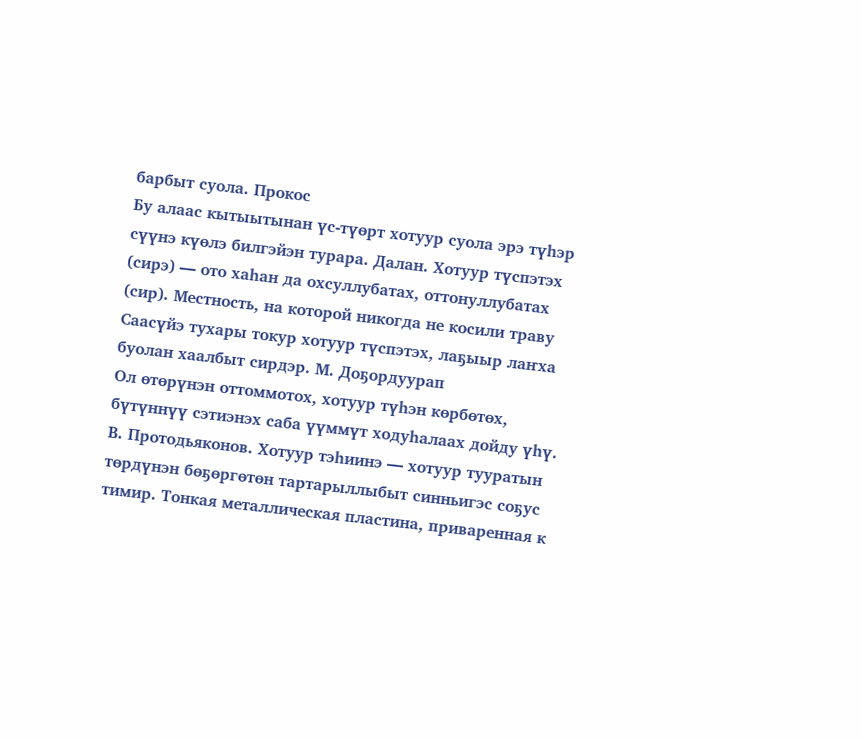барбыт суола. Прокос
Бу алаас кытыытынан үс-түөрт хотуур суола эрэ түһэр сүүнэ күөлэ билгэйэн турара. Далан. Хотуур түспэтэх (сирэ) — ото хаһан да охсуллубатах, оттонуллубатах (сир). Местность, на которой никогда не косили траву
Саасүйэ тухары токур хотуур түспэтэх, лаҕыыр лаҥха буолан хаалбыт сирдэр. М. Доҕордуурап
Ол өтөрүнэн оттоммотох, хотуур түһэн көрбөтөх, бүтүннүү сэтиэнэх саба үүммүт ходуһалаах дойду үһү. В. Протодьяконов. Хотуур тэһиинэ — хотуур тууратын төрдүнэн бөҕөргөтөн тартарыллыбыт синньигэс соҕус тимир. Тонкая металлическая пластина, приваренная к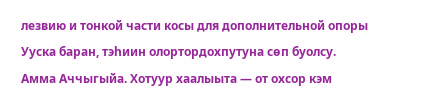лезвию и тонкой части косы для дополнительной опоры
Ууска баран, тэһиин олортордохпутуна сөп буолсу. Амма Аччыгыйа. Хотуур хаалыыта — от охсор кэм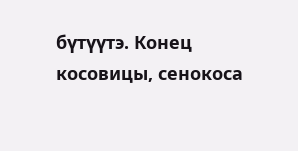бүтүүтэ. Конец косовицы, сенокоса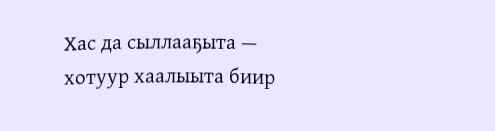Хас да сыллааҕыта — хотуур хаалыыта биир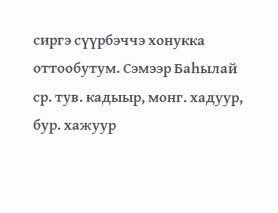сиргэ сүүрбэччэ хонукка оттообутум. Сэмээр Баһылай
ср. тув. кадыыр, монг. хадуур, бур. хажуур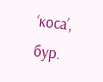‘коса’, бур.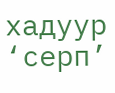хадуур ‘серп’